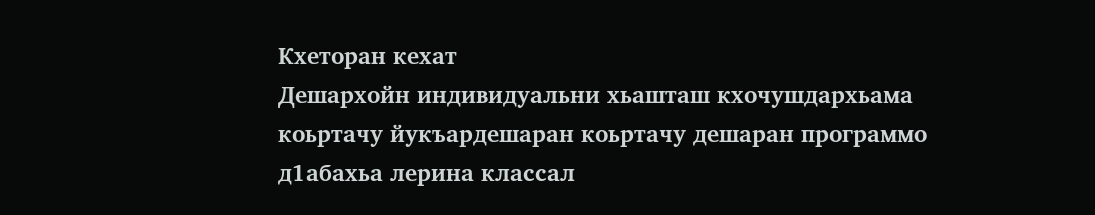Кхеторан кехат
Дешархойн индивидуальни хьашташ кхочушдархьама коьртачу йукъардешаран коьртачу дешаран программо д1абахьа лерина классал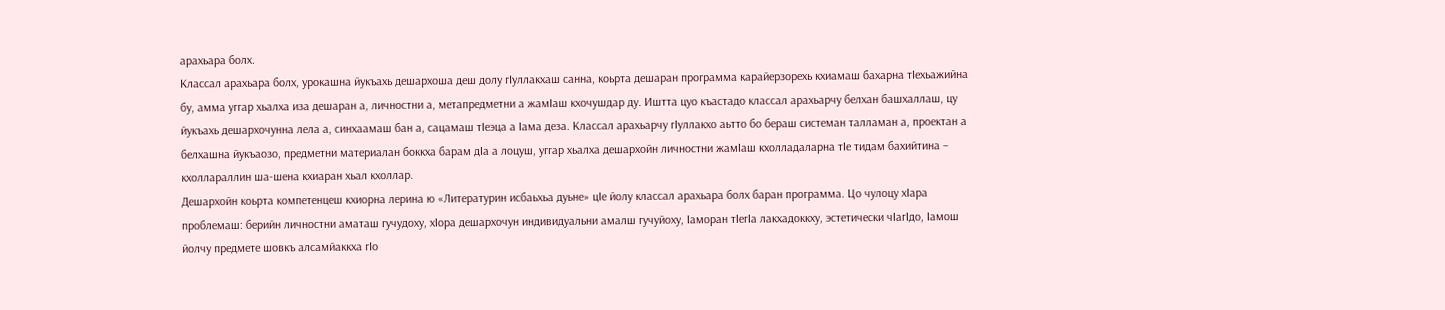арахьара болх.
Классал арахьара болх, урокашна йукъахь дешархоша деш долу гӀуллакхаш санна, коьрта дешаран программа карайерзорехь кхиамаш бахарна тӀехьажийна бу, амма уггар хьалха иза дешаран а, личностни а, метапредметни а жамӀаш кхочушдар ду. Иштта цуо къастадо классал арахьарчу белхан башхаллаш, цу йукъахь дешархочунна лела а, синхаамаш бан а, сацамаш тӀеэца а Ӏама деза. Классал арахьарчу гӀуллакхо аьтто бо бераш системан талламан а, проектан а белхашна йукъаозо, предметни материалан боккха барам дӀа а лоцуш, уггар хьалха дешархойн личностни жамӀаш кхолладаларна тӀе тидам бахийтина – кхоллараллин ша-шена кхиаран хьал кхоллар.
Дешархойн коьрта компетенцеш кхиорна лерина ю «Литературин исбаьхьа дуьне» цӀе йолу классал арахьара болх баран программа. Цо чулоцу хӀара проблемаш: берийн личностни аматаш гучудоху, хӀора дешархочун индивидуальни амалш гучуйоху, Ӏаморан тӀегӀа лакхадоккху, эстетически чӀагӀдо, Ӏамош йолчу предмете шовкъ алсамйаккха гӀо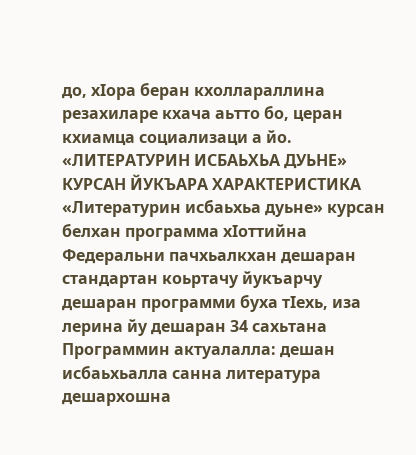до, хӀора беран кхоллараллина резахиларе кхача аьтто бо, церан кхиамца социализаци а йо.
«ЛИТЕРАТУРИН ИСБАЬХЬА ДУЬНЕ» КУРСАН ЙУКЪАРА ХАРАКТЕРИСТИКА
«Литературин исбаьхьа дуьне» курсан белхан программа хӀоттийна Федеральни пачхьалкхан дешаран стандартан коьртачу йукъарчу дешаран программи буха тӀехь, иза лерина йу дешаран 34 сахьтана
Программин актуалалла: дешан исбаьхьалла санна литература дешархошна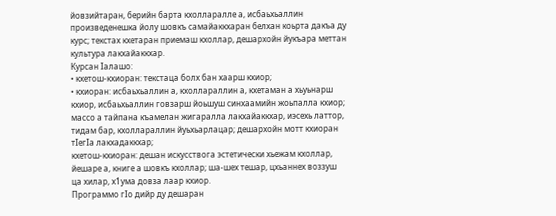йовзийтаран, берийн барта кхолларалле а, исбаьхьаллин произведенешка йолу шовкъ самайаккхаран белхан коьрта дакъа ду курс; текстах кхетаран приемаш кхоллар, дешархойн йукъара меттан культура лакхайаккхар.
Курсан Ӏалашо:
• кхетош-кхиоран: текстаца болх бан хаарш кхиор;
• кхиоран: исбаьхьаллин а, кхоллараллин а, кхетаман а хьуьнарш кхиор, исбаьхьаллин говзарш йоьшуш синхаамийн жоьпалла кхиор; массо а тайпана къамелан жигаралла лакхайаккхар, иэсехь латтор, тидам бар, кхоллараллин йуьхьарлацар; дешархойн мотт кхиоран тӀегӀа лакхадаккхар;
кхетош-кхиоран: дешан искусствога эстетически хьежам кхоллар, йешаре а, книге а шовкъ кхоллар; ша-шех тешар, цхьаннех воззуш ца хилар, х1ума довза лаар кхиор.
Программо гӀо дийр ду дешаран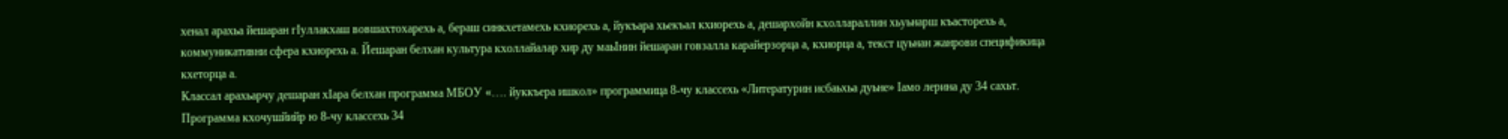хенал арахьа йешаран гӀуллакхаш вовшахтохарехь а, бераш синкхетамехь кхиорехь а, йукъара хьекъал кхиорехь а, дешархойн кхоллараллин хьуьнарш къасторехь а, коммуникативни сфера кхиорехь а. Йешаран белхан культура кхоллайалар хир ду маьӀнин йешаран говзалла карайерзорца а, кхиорца а, текст цуьнан жанрови спецификица кхеторца а.
Классал арахьарчу дешаран хӀара белхан программа МБОУ «…. йуккъера ишкол» программица 8-чу классехь «Литературин исбаьхьа дуьне» Ӏамо лерина ду 34 сахьт. Программа кхочушйийр ю 8-чу классехь 34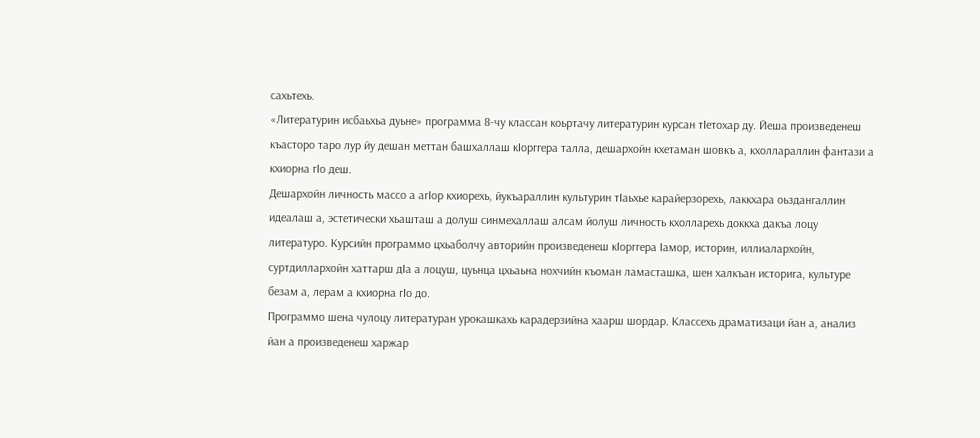сахьтехь.
«Литературин исбаьхьа дуьне» программа 8-чу классан коьртачу литературин курсан тӀетохар ду. Йеша произведенеш къасторо таро лур йу дешан меттан башхаллаш кӀорггера талла, дешархойн кхетаман шовкъ а, кхоллараллин фантази а кхиорна гӀо деш.
Дешархойн личность массо а агӀор кхиорехь, йукъараллин культурин тӀаьхье карайерзорехь, лаккхара оьздангаллин идеалаш а, эстетически хьашташ а долуш синмехаллаш алсам йолуш личность кхолларехь доккха дакъа лоцу литературо. Курсийн программо цхьаболчу авторийн произведенеш кӀорггера Ӏамор, историн, иллиалархойн, суртдиллархойн хаттарш дӀа а лоцуш, цуьнца цхьаьна нохчийн къоман ламасташка, шен халкъан историга, культуре безам а, лерам а кхиорна гӀо до.
Программо шена чулоцу литературан урокашкахь карадерзийна хаарш шордар. Классехь драматизаци йан а, анализ йан а произведенеш харжар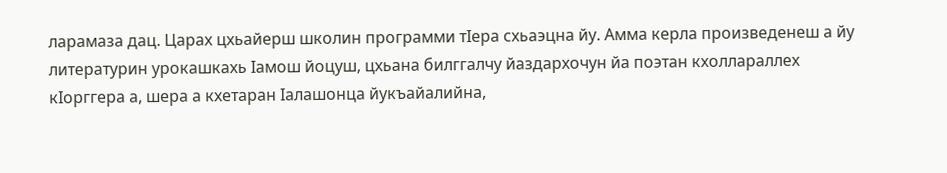ларамаза дац. Царах цхьайерш школин программи тӀера схьаэцна йу. Амма керла произведенеш а йу литературин урокашкахь Ӏамош йоцуш, цхьана билггалчу йаздархочун йа поэтан кхоллараллех кӀорггера а, шера а кхетаран Ӏалашонца йукъайалийна,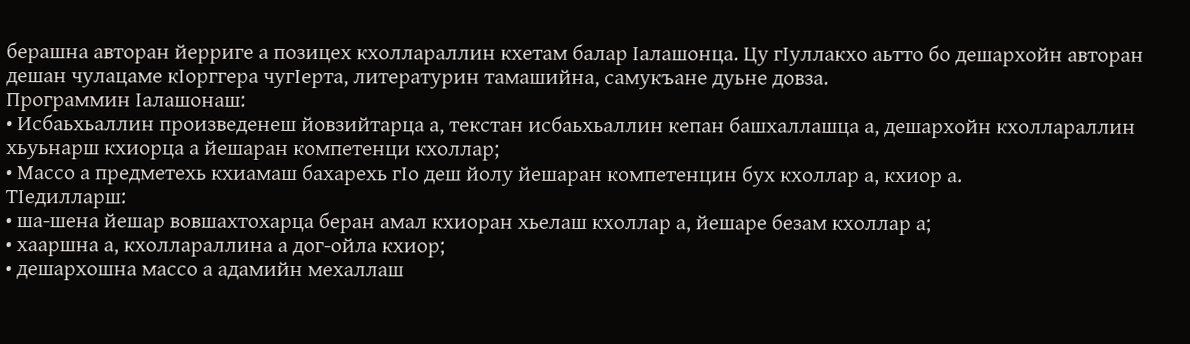берашна авторан йерриге а позицех кхоллараллин кхетам балар Ӏалашонца. Цу гӀуллакхо аьтто бо дешархойн авторан дешан чулацаме кӀорггера чугӀерта, литературин тамашийна, самукъане дуьне довза.
Программин Ӏалашонаш:
• Исбаьхьаллин произведенеш йовзийтарца а, текстан исбаьхьаллин кепан башхаллашца а, дешархойн кхоллараллин хьуьнарш кхиорца а йешаран компетенци кхоллар;
• Массо а предметехь кхиамаш бахарехь гӀо деш йолу йешаран компетенцин бух кхоллар а, кхиор а.
ТӀедилларш:
• ша-шена йешар вовшахтохарца беран амал кхиоран хьелаш кхоллар а, йешаре безам кхоллар а;
• хааршна а, кхоллараллина а дог-ойла кхиор;
• дешархошна массо а адамийн мехаллаш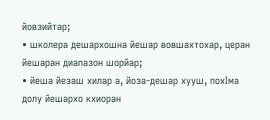йовзийтар;
• школера дешархошна йешар вовшахтохар, церан йешаран диапазон шорйар;
• йеша йезаш хилар а, йоза-дешар хууш, похӀма долу йешархо кхиоран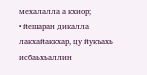мехалалла а кхиор;
• йешаран дикалла лакхайаккхар, цу йукъахь исбаьхьаллин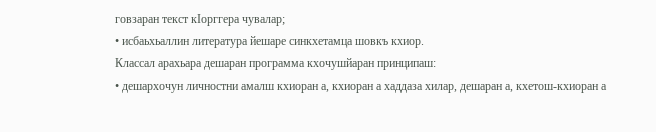говзаран текст кӀорггера чувалар;
• исбаьхьаллин литература йешаре синкхетамца шовкъ кхиор.
Классал арахьара дешаран программа кхочушйаран принципаш:
• дешархочун личностни амалш кхиоран а, кхиоран а хаддаза хилар, дешаран а, кхетош-кхиоран а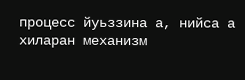процесс йуьззина а, нийса а хиларан механизм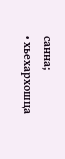санна;
• хьехархошца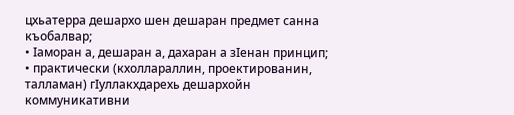цхьатерра дешархо шен дешаран предмет санна къобалвар;
• Ӏаморан а, дешаран а, дахаран а зӀенан принцип;
• практически (кхоллараллин, проектированин, талламан) гӀуллакхдарехь дешархойн коммуникативни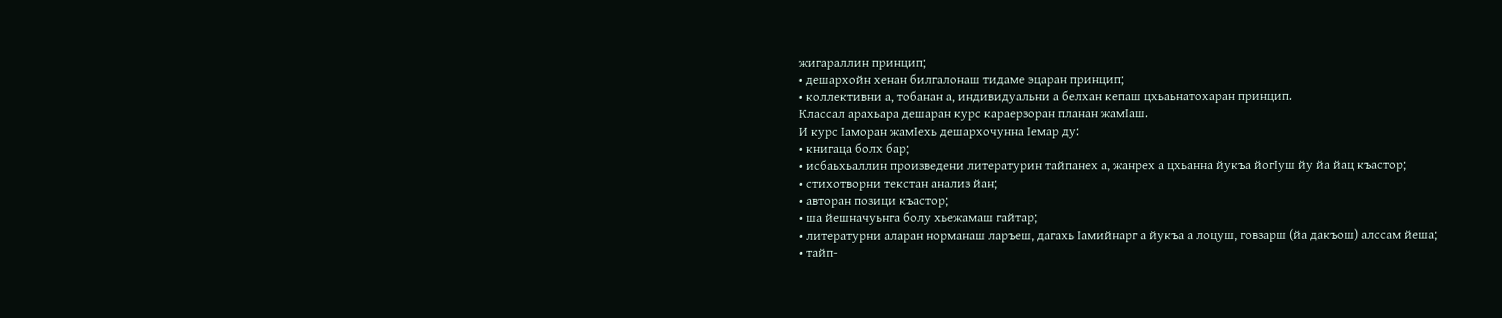жигараллин принцип;
• дешархойн хенан билгалонаш тидаме эцаран принцип;
• коллективни а, тобанан а, индивидуальни а белхан кепаш цхьаьнатохаран принцип.
Классал арахьара дешаран курс караерзоран планан жамӀаш.
И курс Ӏаморан жамӀехь дешархочунна Ӏемар ду:
• книгаца болх бар;
• исбаьхьаллин произведени литературин тайпанех а, жанрех а цхьанна йукъа йогӀуш йу йа йац къастор;
• стихотворни текстан анализ йан;
• авторан позици къастор;
• ша йешначуьнга болу хьежамаш гайтар;
• литературни аларан норманаш ларъеш, дагахь Ӏамийнарг а йукъа а лоцуш, говзарш (йа дакъош) алссам йеша;
• тайп-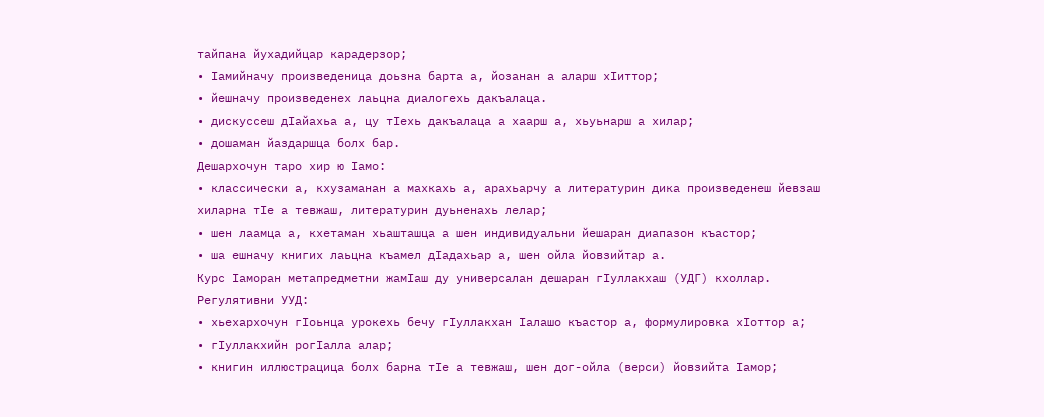тайпана йухадийцар карадерзор;
• Ӏамийначу произведеница доьзна барта а, йозанан а аларш хӀиттор;
• йешначу произведенех лаьцна диалогехь дакъалаца.
• дискуссеш дӀайахьа а, цу тӀехь дакъалаца а хаарш а, хьуьнарш а хилар;
• дошаман йаздаршца болх бар.
Дешархочун таро хир ю Ӏамо:
• классически а, кхузаманан а махкахь а, арахьарчу а литературин дика произведенеш йевзаш хиларна тӀе а тевжаш, литературин дуьненахь лелар;
• шен лаамца а, кхетаман хьашташца а шен индивидуальни йешаран диапазон къастор;
• ша ешначу книгих лаьцна къамел дӀадахьар а, шен ойла йовзийтар а.
Курс Ӏаморан метапредметни жамӀаш ду универсалан дешаран гӀуллакхаш (УДГ) кхоллар.
Регулятивни УУД:
• хьехархочун гӀоьнца урокехь бечу гӀуллакхан Ӏалашо къастор а, формулировка хӀоттор а;
• гӀуллакхийн рогӀалла алар;
• книгин иллюстрацица болх барна тӀе а тевжаш, шен дог-ойла (верси) йовзийта Ӏамор;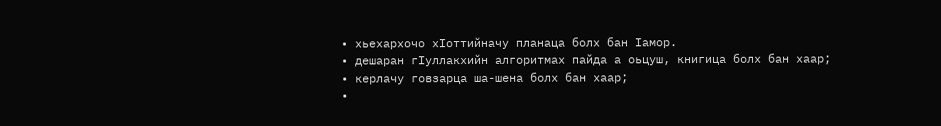• хьехархочо хӀоттийначу планаца болх бан Ӏамор.
• дешаран гӀуллакхийн алгоритмах пайда а оьцуш, книгица болх бан хаар;
• керлачу говзарца ша-шена болх бан хаар;
•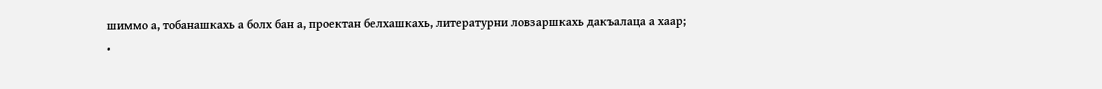шиммо а, тобанашкахь а болх бан а, проектан белхашкахь, литературни ловзаршкахь дакъалаца а хаар;
•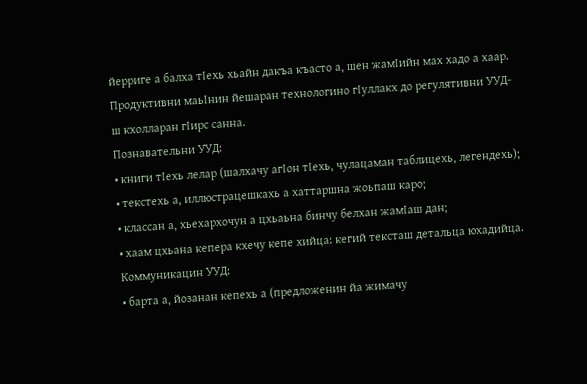йерриге а балха тӀехь хьайн дакъа къасто а, шен жамӀийн мах хадо а хаар.
Продуктивни маьӀнин йешаран технологино гӀуллакх до регулятивни УУД-ш кхолларан гӀирс санна.
Познавательни УУД:
• книги тӀехь лелар (шалхачу агӀон тӀехь, чулацаман таблицехь, легендехь);
• текстехь а, иллюстрацешкахь а хаттаршна жоьпаш каро;
• классан а, хьехархочун а цхьаьна бинчу белхан жамӀаш дан;
• хаам цхьана кепера кхечу кепе хийца: кегий тексташ детальца юхадийца.
Коммуникацин УУД:
• барта а, йозанан кепехь а (предложенин йа жимачу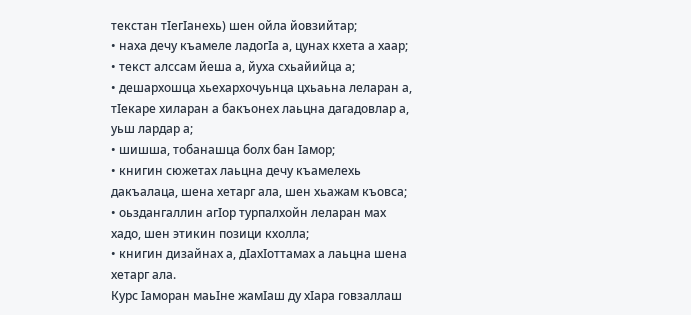текстан тӀегӀанехь) шен ойла йовзийтар;
• наха дечу къамеле ладогӀа а, цунах кхета а хаар;
• текст алссам йеша а, йуха схьайийца а;
• дешархошца хьехархочуьнца цхьаьна леларан а, тӀекаре хиларан а бакъонех лаьцна дагадовлар а, уьш лардар а;
• шишша, тобанашца болх бан Ӏамор;
• книгин сюжетах лаьцна дечу къамелехь дакъалаца, шена хетарг ала, шен хьажам къовса;
• оьздангаллин агӀор турпалхойн леларан мах хадо, шен этикин позици кхолла;
• книгин дизайнах а, дӀахӀоттамах а лаьцна шена хетарг ала.
Курс Ӏаморан маьӀне жамӀаш ду хӀара говзаллаш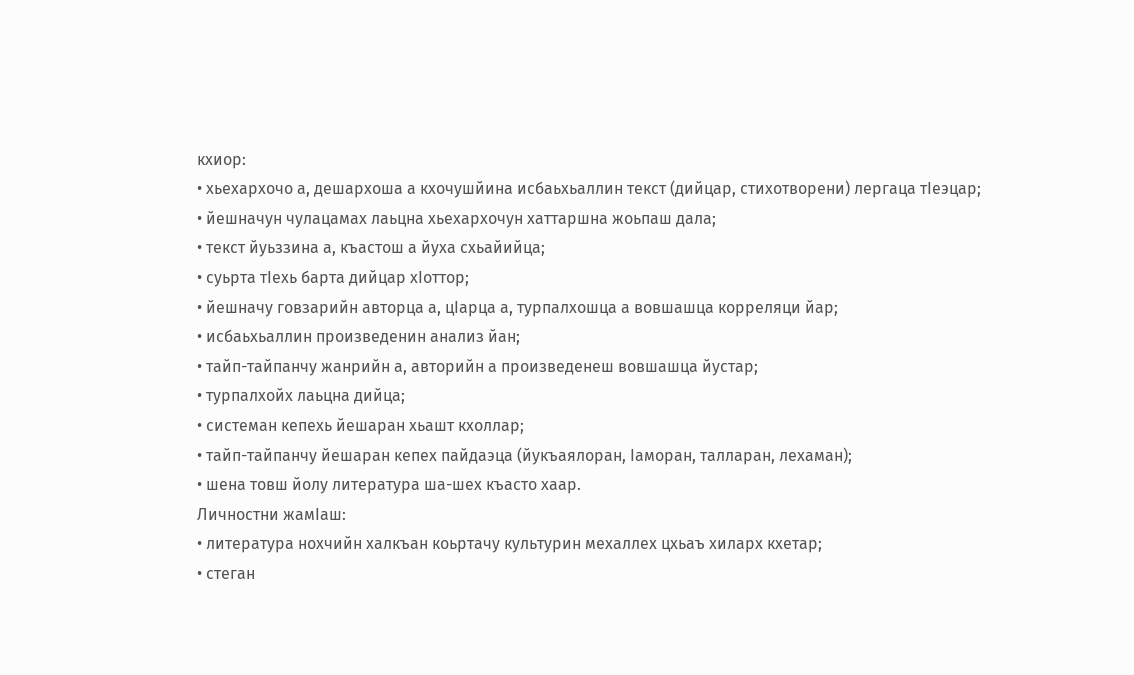кхиор:
• хьехархочо а, дешархоша а кхочушйина исбаьхьаллин текст (дийцар, стихотворени) лергаца тӀеэцар;
• йешначун чулацамах лаьцна хьехархочун хаттаршна жоьпаш дала;
• текст йуьззина а, къастош а йуха схьайийца;
• суьрта тӀехь барта дийцар хӀоттор;
• йешначу говзарийн авторца а, цӀарца а, турпалхошца а вовшашца корреляци йар;
• исбаьхьаллин произведенин анализ йан;
• тайп-тайпанчу жанрийн а, авторийн а произведенеш вовшашца йустар;
• турпалхойх лаьцна дийца;
• системан кепехь йешаран хьашт кхоллар;
• тайп-тайпанчу йешаран кепех пайдаэца (йукъаялоран, Ӏаморан, талларан, лехаман);
• шена товш йолу литература ша-шех къасто хаар.
Личностни жамӀаш:
• литература нохчийн халкъан коьртачу культурин мехаллех цхьаъ хиларх кхетар;
• стеган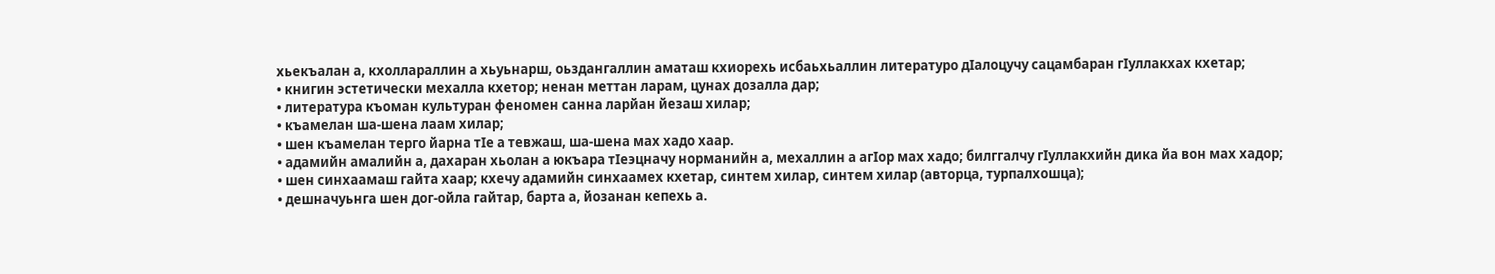хьекъалан а, кхоллараллин а хьуьнарш, оьздангаллин аматаш кхиорехь исбаьхьаллин литературо дӀалоцучу сацамбаран гӀуллакхах кхетар;
• книгин эстетически мехалла кхетор; ненан меттан ларам, цунах дозалла дар;
• литература къоман культуран феномен санна ларйан йезаш хилар;
• къамелан ша-шена лаам хилар;
• шен къамелан терго йарна тӀе а тевжаш, ша-шена мах хадо хаар.
• адамийн амалийн а, дахаран хьолан а юкъара тӀеэцначу норманийн а, мехаллин а агӀор мах хадо; билггалчу гӀуллакхийн дика йа вон мах хадор;
• шен синхаамаш гайта хаар; кхечу адамийн синхаамех кхетар, синтем хилар, синтем хилар (авторца, турпалхошца);
• дешначуьнга шен дог-ойла гайтар, барта а, йозанан кепехь а.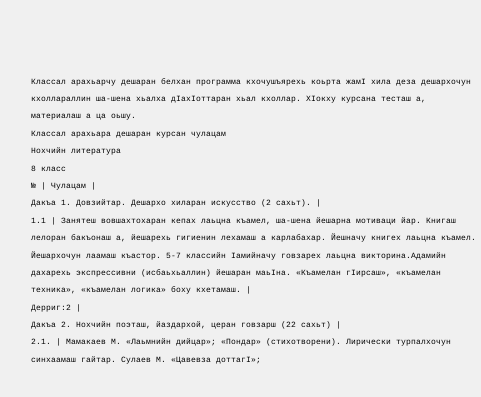Классал арахьарчу дешаран белхан программа кхочушъярехь коьрта жамӀ хила деза дешархочун кхоллараллин ша-шена хьалха дӀахӀоттаран хьал кхоллар. ХӀокху курсана тесташ а, материалаш а ца оьшу.
Классал арахьара дешаран курсан чулацам
Нохчийн литература
8 класс
№ | Чулацам |
Дакъа 1. Довзийтар. Дешархо хиларан искусство (2 сахьт). |
1.1 | Занятеш вовшахтохаран кепах лаьцна къамел, ша-шена йешарна мотиваци йар. Книгаш лелоран бакъонаш а, йешарехь гигиенин лехамаш а карлабахар. Йешначу книгех лаьцна къамел. Йешархочун лаамаш къастор. 5-7 классийн Ӏамийначу говзарех лаьцна викторина.Адамийн дахарехь экспрессивни (исбаьхьаллин) йешаран маьӀна. «Къамелан гӀирсаш», «къамелан техника», «къамелан логика» боху кхетамаш. |
Дерриг:2 |
Дакъа 2. Нохчийн поэташ, йаздархой, церан говзарш (22 сахьт) |
2.1. | Мамакаев М. «Лаьмнийн дийцар»; «Пондар» (стихотворени). Лирически турпалхочун синхаамаш гайтар. Сулаев М. «Цавевза доттагI»;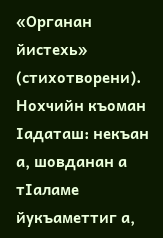«Органан йистехь» (стихотворени). Нохчийн къоман Iадаташ: некъан а, шовданан а тIаламе йукъаметтиг а,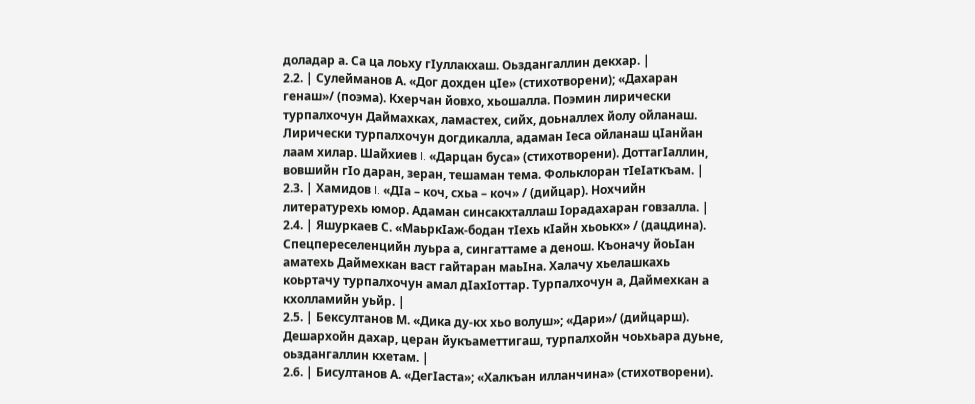доладар а. Са ца лоьху гIуллакхаш. Оьздангаллин декхар. |
2.2. | Сулейманов А. «Дог дохден цIе» (стихотворени); «Дахаран генаш»/ (поэма). Кхерчан йовхо, хьошалла. Поэмин лирически турпалхочун Даймахках, ламастех, сийх, доьналлех йолу ойланаш. Лирически турпалхочун догдикалла, адаман Iеса ойланаш цIанйан лаам хилар. Шайхиев I. «Дарцан буса» (стихотворени). ДоттагIаллин, вовшийн гIо даран, зеран, тешаман тема. Фольклоран тIеIаткъам. |
2.3. | Хамидов I. «ДIа – коч, схьа – коч» / (дийцар). Нохчийн литературехь юмор. Адаман синсакхталлаш Iорадахаран говзалла. |
2.4. | Яшуркаев С. «МаьркIаж-бодан тIехь кIайн хьоькх» / (дацдина). Спецпереселенцийн луьра а, сингаттаме а денош. Къоначу йоьӀан аматехь Даймехкан васт гайтаран маьӀна. Халачу хьелашкахь коьртачу турпалхочун амал дӀахӀоттар. Турпалхочун а, Даймехкан а кхолламийн уьйр. |
2.5. | Бексултанов М. «Дика ду-кх хьо волуш»; «Дари»/ (дийцарш). Дешархойн дахар, церан йукъаметтигаш, турпалхойн чоьхьара дуьне, оьздангаллин кхетам. |
2.6. | Бисултанов А. «ДегIаста»; «Халкъан илланчина» (стихотворени).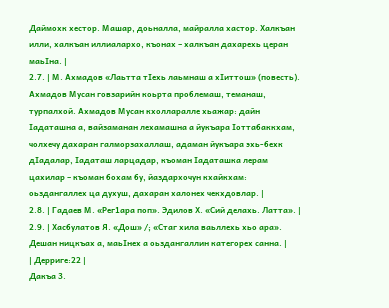Даймохк хестор. Машар, доьналла, майралла хастор. Халкъан илли, халкъан иллиалархо, къонах – халкъан дахарехь церан маьIна. |
2.7. | М. Ахмадов «Лаьтта тIехь лаьмнаш а хIиттош» (повесть). Ахмадов Мусан говзарийн коьрта проблемаш, теманаш, турпалхой. Ахмадов Мусан кхолларалле хьажар: дайн Iадаташна а, вайзаманан лехамашна а йукъара Iоттабаккхам, чолхечу дахаран галморзахаллаш, адаман йукъара эхь-бехк дIадалар, Iадаташ ларцадар, къоман Iадаташка лерам цахилар – къоман бохам бу, йаздархочун кхайкхам: оьздангаллех ца духуш, дахаран халонех чекхдовлар. |
2.8. | Гадаев М. «Рег1ара поп». Эдилов Х. «Сий делахь. Латта». |
2.9. | Хасбулатов Я. «Дош» /; «Стаг хила ваьллехь хьо ара». Дешан ницкъах а, маьIнех а оьздангаллин категорех санна. |
| Дерриге:22 |
Дакъа 3.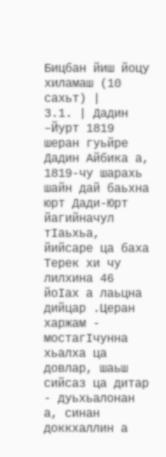Бицбан йиш йоцу хиламаш (10 сахьт) |
3.1. | Дадин –Йурт 1819 шеран гуьйре Дадин Айбика а, 1819-чу шарахь шайн дай баьхна юрт Дади-Юрт йагийначул тӀаьхьа, йийсаре ца баха Терек хи чу лилхина 46 йоӀах а лаьцна дийцар .Церан харжам - мостагӀчунна хьалха ца довлар, шаьш сийсаз ца дитар - дуьхьалонан а, синан доккхаллин а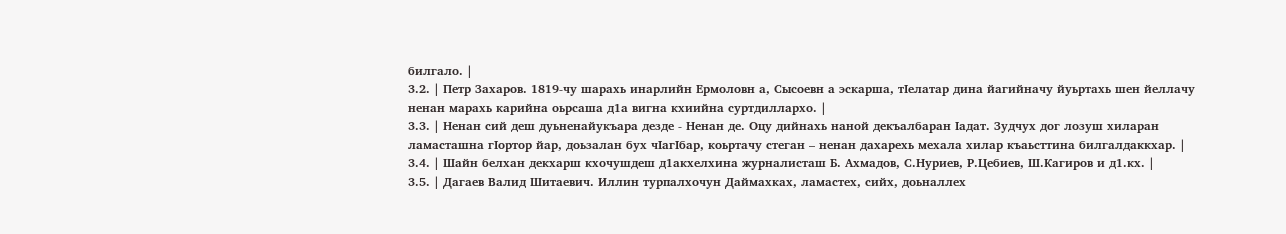билгало. |
3.2. | Петр Захаров. 1819-чу шарахь инарлийн Ермоловн а, Сысоевн а эскарша, тӀелатар дина йагийначу йуьртахь шен йеллачу ненан марахь карийна оьрсаша д1а вигна кхиийна суртдиллархо. |
3.3. | Ненан сий деш дуьненайукъара дезде - Ненан де. Оцу дийнахь наной декъалбаран Ӏадат. Зудчух дог лозуш хиларан ламасташна гӀортор йар, доьзалан бух чӀагӀбар, коьртачу стеган – ненан дахарехь мехала хилар къаьсттина билгалдаккхар. |
3.4. | Шайн белхан декхарш кхочушдеш д1акхелхина журналисташ Б. Ахмадов, С.Нуриев, Р.Цебиев, Ш.Кагиров и д1.кх. |
3.5. | Дагаев Валид Шитаевич. Иллин турпалхочун Даймахках, ламастех, сийх, доьналлех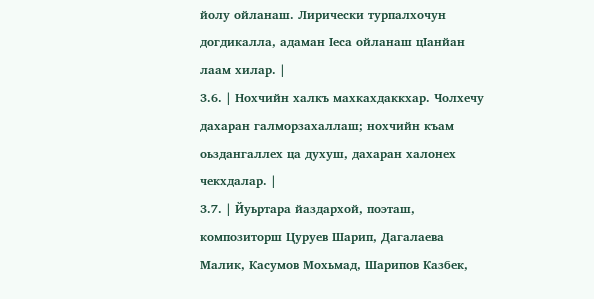йолу ойланаш. Лирически турпалхочун догдикалла, адаман Iеса ойланаш цIанйан лаам хилар. |
3.6. | Нохчийн халкъ махкахдаккхар. Чолхечу дахаран галморзахаллаш; нохчийн къам оьздангаллех ца духуш, дахаран халонех чекхдалар. |
3.7. | Йуьртара йаздархой, поэташ, композиторш Цуруев Шарип, Дагалаева Малик, Касумов Мохьмад, Шарипов Казбек,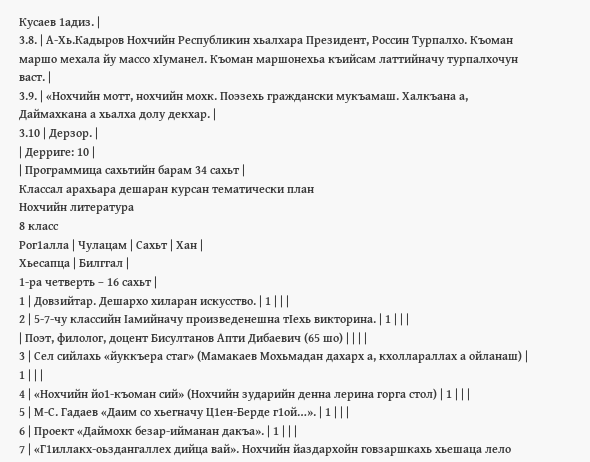Кусаев 1адиз. |
3.8. | А-Хь.Кадыров Нохчийн Республикин хьалхара Президент, Россин Турпалхо. Къоман маршо мехала йу массо хIуманел. Къоман маршонехьа къийсам латтийначу турпалхочун васт. |
3.9. | «Нохчийн мотт, нохчийн мохк. Поэзехь граждански мукъамаш. Халкъана а, Даймахкана а хьалха долу декхар. |
3.10 | Дерзор. |
| Дерриге: 10 |
| Программица сахьтийн барам 34 сахьт |
Классал арахьара дешаран курсан тематически план
Нохчийн литература
8 класс
Рог1алла | Чулацам | Сахьт | Хан |
Хьесапца | Билггал |
1-ра четверть – 16 сахьт |
1 | Довзийтар. Дешархо хиларан искусство. | 1 | | |
2 | 5-7-чу классийн Ӏамийначу произведенешна тӀехь викторина. | 1 | | |
| Поэт, филолог, доцент Бисултанов Апти Дибаевич (65 шо) | | | |
3 | Сел сийлахь «йуккъера стаг» (Мамакаев Мохьмадан дахарх а, кхоллараллах а ойланаш) | 1 | | |
4 | «Нохчийн йо1-къоман сий» (Нохчийн зударийн денна лерина горга стол) | 1 | | |
5 | М-С. Гадаев «Даим со хьегначу Ц1ен-Берде г1ой…». | 1 | | |
6 | Проект «Даймохк безар-ийманан дакъа». | 1 | | |
7 | «Г1иллакх-оьздангаллех дийца вай». Нохчийн йаздархойн говзаршкахь хьешаца лело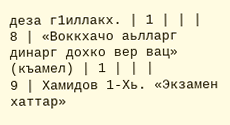деза г1иллакх. | 1 | | |
8 | «Воккхачо аьлларг динарг дохко вер вац» (къамел) | 1 | | |
9 | Хамидов 1-Хь. «Экзамен хаттар»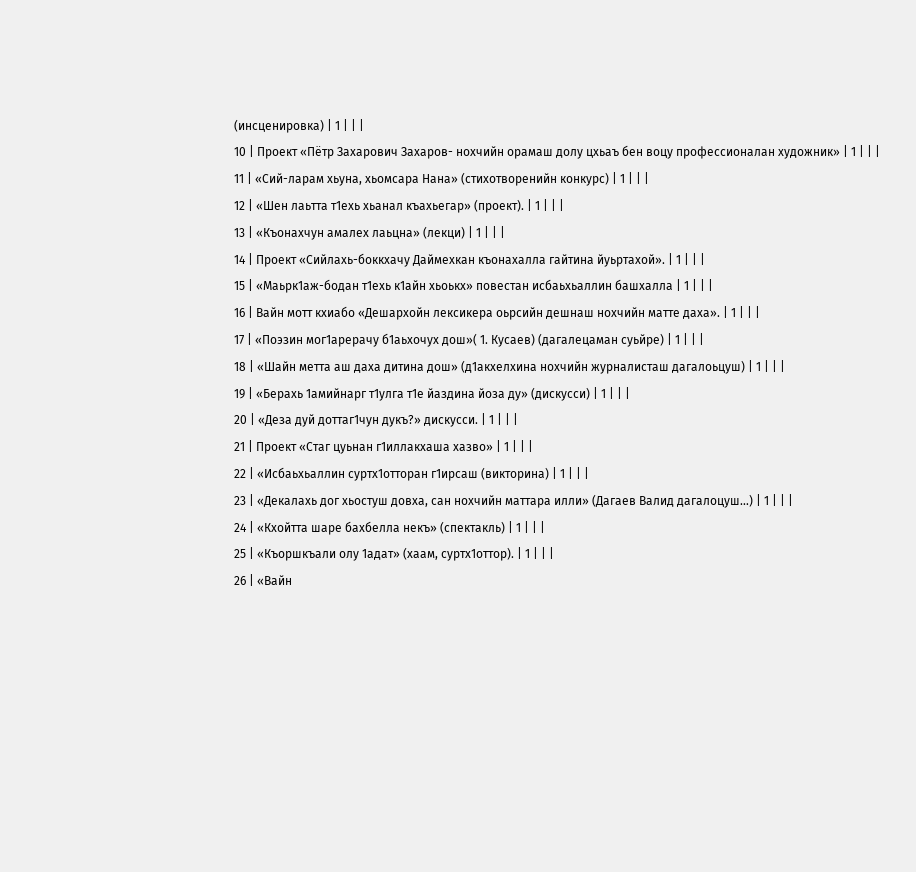(инсценировка) | 1 | | |
10 | Проект «Пётр Захарович Захаров- нохчийн орамаш долу цхьаъ бен воцу профессионалан художник» | 1 | | |
11 | «Сий-ларам хьуна, хьомсара Нана» (стихотворенийн конкурс) | 1 | | |
12 | «Шен лаьтта т1ехь хьанал къахьегар» (проект). | 1 | | |
13 | «Къонахчун амалех лаьцна» (лекци) | 1 | | |
14 | Проект «Сийлахь-боккхачу Даймехкан къонахалла гайтина йуьртахой». | 1 | | |
15 | «Маьрк1аж-бодан т1ехь к1айн хьоькх» повестан исбаьхьаллин башхалла | 1 | | |
16 | Вайн мотт кхиабо «Дешархойн лексикера оьрсийн дешнаш нохчийн матте даха». | 1 | | |
17 | «Поэзин мог1арерачу б1аьхочух дош»( 1. Кусаев) (дагалецаман суьйре) | 1 | | |
18 | «Шайн метта аш даха дитина дош» (д1акхелхина нохчийн журналисташ дагалоьцуш) | 1 | | |
19 | «Берахь 1амийнарг т1улга т1е йаздина йоза ду» (дискусси) | 1 | | |
20 | «Деза дуй доттаг1чун дукъ?» дискусси. | 1 | | |
21 | Проект «Стаг цуьнан г1иллакхаша хазво» | 1 | | |
22 | «Исбаьхьаллин суртх1отторан г1ирсаш (викторина) | 1 | | |
23 | «Декалахь дог хьостуш довха, сан нохчийн маттара илли» (Дагаев Валид дагалоцуш…) | 1 | | |
24 | «Кхойтта шаре бахбелла некъ» (спектакль) | 1 | | |
25 | «Къоршкъали олу 1адат» (хаам, суртх1оттор). | 1 | | |
26 | «Вайн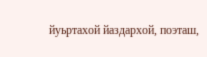йуьртахой йаздархой, поэташ,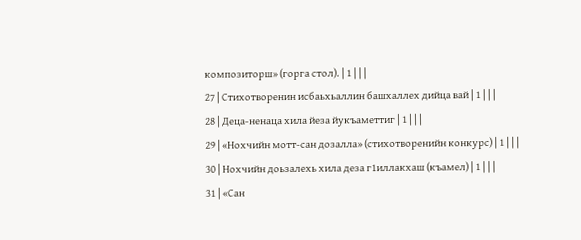композиторш» (горга стол). | 1 | | |
27 | Стихотворенин исбаьхьаллин башхаллех дийца вай | 1 | | |
28 | Деца-ненаца хила йеза йукъаметтиг | 1 | | |
29 | «Нохчийн мотт-сан дозалла» (стихотворенийн конкурс) | 1 | | |
30 | Нохчийн доьзалехь хила деза г1иллакхаш (къамел) | 1 | | |
31 | «Сан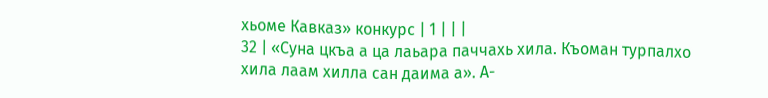хьоме Кавказ» конкурс | 1 | | |
32 | «Суна цкъа а ца лаьара паччахь хила. Къоман турпалхо хила лаам хилла сан даима а». А-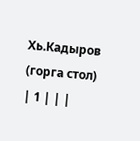Хь.Кадыров (горга стол) | 1 | | |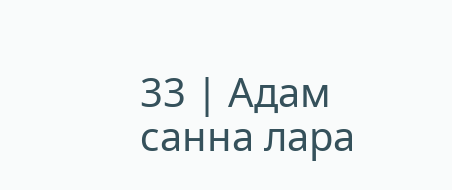33 | Адам санна лара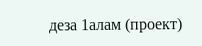деза 1алам (проект)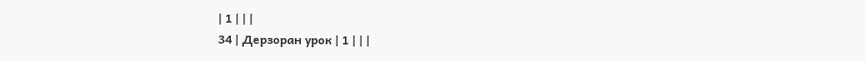| 1 | | |
34 | Дерзоран урок | 1 | | |